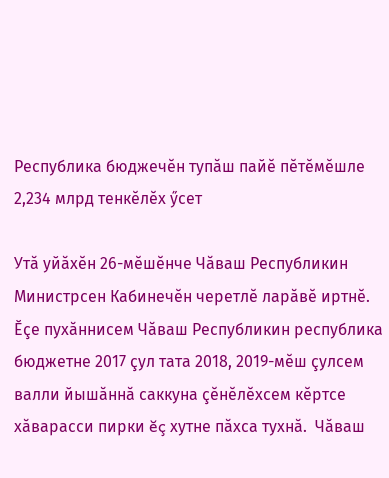Республика бюджечĕн тупăш пайĕ пĕтĕмĕшле 2,234 млрд тенкĕлĕх ӳсет

Утă уйăхĕн 26-мĕшĕнче Чăваш Республикин Министрсен Кабинечĕн черетлĕ ларăвĕ иртнĕ.  Ĕçе пухăннисем Чăваш Республикин республика бюджетне 2017 çул тата 2018, 2019-мĕш çулсем валли йышăннă саккуна çĕнĕлĕхсем кĕртсе хăварасси пирки ĕç хутне пăхса тухнă.  Чăваш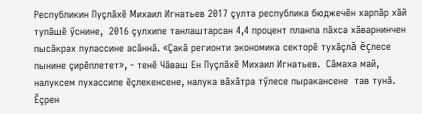Республикин Пуçлăхĕ Михаил Игнатьев 2017 çулта республика бюджечĕн харпăр хăй тупăшĕ ӳснине,  2016 çулхипе танлаштарсан 4,4 процент планпа пăхса хăварнинчен пысăкрах пулассине асăннă. «Çакă регионти экономика секторĕ тухăçлă ĕçлесе пынине çирĕплетет», - тенĕ Чăваш Ен Пуçлăхĕ Михаил Игнатьев.  Сăмаха май, налуксем пухассипе ĕçлекенсене, налука вăхăтра тӳлесе пыракансене  тав тунă.  Ĕçрен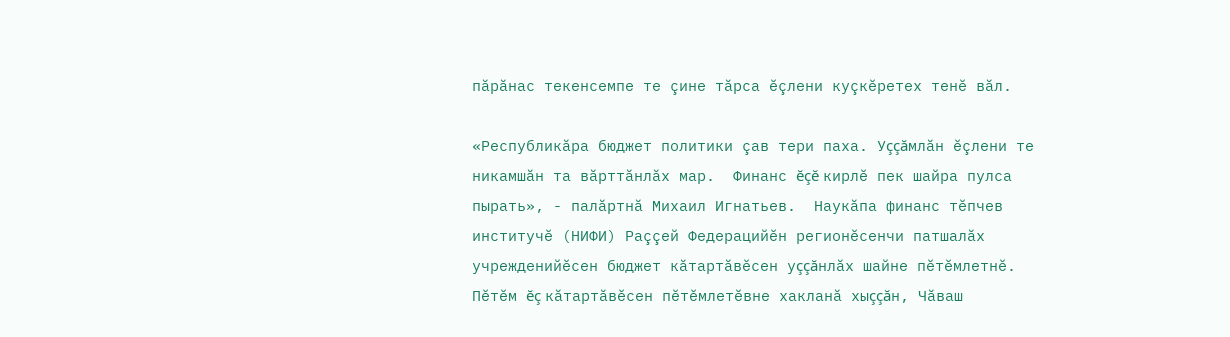пăрăнас текенсемпе те çине тăрса ĕçлени куçкĕретех тенĕ вăл.

«Республикăра бюджет политики çав тери паха. Уççăмлăн ĕçлени те никамшăн та вăрттăнлăх мар.  Финанс ĕçĕ кирлĕ пек шайра пулса пырать», - палăртнă Михаил Игнатьев.  Наукăпа финанс тĕпчев институчĕ (НИФИ) Раççей Федерацийĕн регионĕсенчи патшалăх учрежденийĕсен бюджет кăтартăвĕсен уççăнлăх шайне пĕтĕмлетнĕ. Пĕтĕм ĕç кăтартăвĕсен пĕтĕмлетĕвне хакланă хыççăн, Чăваш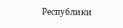Республики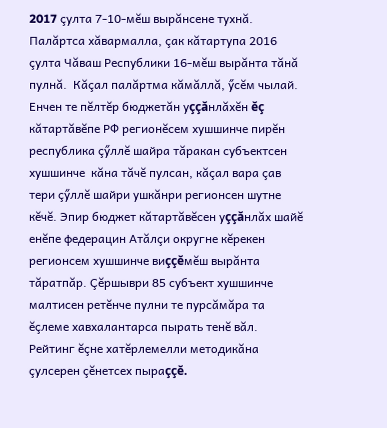2017 çулта 7-10-мĕш вырăнсене тухнă. Палăртса хăвармалла, çак кăтартупа 2016 çулта Чăваш Республики 16-мĕш вырăнта тăнă пулнă.  Кăçал палăртма кăмăллă, ӳсĕм чылай. Енчен те пĕлтĕр бюджетăн уççăнлăхĕн ĕç кăтартăвĕпе РФ регионĕсем хушшинче пирĕн республика çӳллĕ шайра тăракан субъектсен хушшинче  кăна тăчĕ пулсан, кăçал вара çав тери çӳллĕ шайри ушкăнри регионсен шутне кĕчĕ. Эпир бюджет кăтартăвĕсен уççăнлăх шайĕ енĕпе федерацин Атăлçи округне кĕрекен регионсем хушшинче виççĕмĕш вырăнта тăратпăр. Çĕршыври 85 субъект хушшинче малтисен ретĕнче пулни те пурсăмăра та ĕçлеме хавхалантарса пырать тенĕ вăл. Рейтинг ĕçне хатĕрлемелли методикăна çулсерен çĕнетсех пыраççĕ.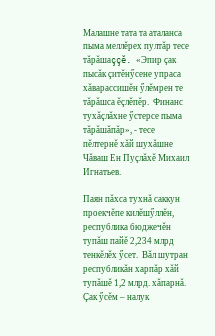Малашне тата та аталанса пыма меллĕрех пултăр тесе тăрăшаççĕ. «Эпир çак пысăк çитĕнӳсене упраса хăварассишĕн ӳлĕмрен те тăрăшса ĕçлĕпĕр.  Финанс тухăçлăхне ӳстерсе пыма тăрăшăпăр», - тесе пĕлтернĕ хăй шухăшне Чăваш Ен Пуçлăхĕ Михаил Игнатьев.

Паян пăхса тухнă саккун проекчĕпе килĕшӳллĕн, республика бюджечĕн тупăш пайĕ 2,234 млрд тенкĕлĕх ӳсет.  Вăл шутран  республикăн харпăр хăй тупăшĕ 1,2 млрд. хăпарнă. Çак ӳсĕм – налук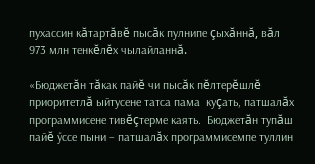пухассин кăтартăвĕ пысăк пулнипе çыхăннă, вăл 973 млн тенкĕлĕх чылайланнă.

«Бюджетăн тăкак пайĕ чи пысăк пĕлтерĕшлĕ приоритетлă ыйтусене татса пама  куçать, патшалăх программисене тивĕçтерме каять.  Бюджетăн тупăш пайĕ ӳссе пыни – патшалăх программисемпе туллин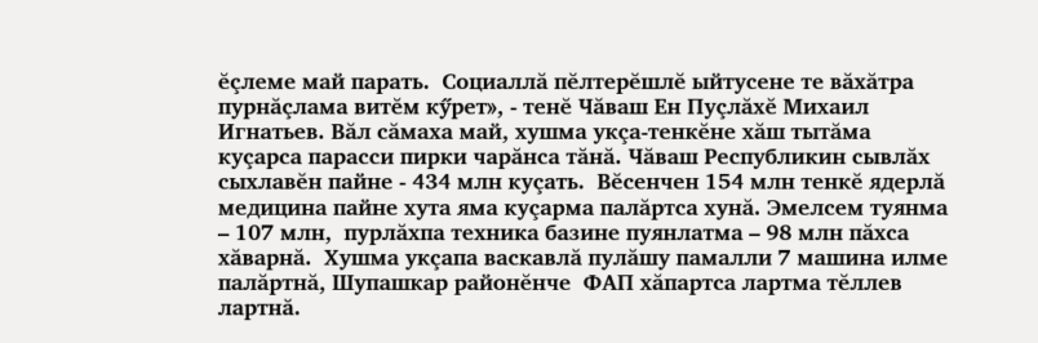ĕçлеме май парать.  Социаллă пĕлтерĕшлĕ ыйтусене те вăхăтра пурнăçлама витĕм кӳрет», - тенĕ Чăваш Ен Пуçлăхĕ Михаил Игнатьев. Вăл сăмаха май, хушма укçа-тенкĕне хăш тытăма куçарса парасси пирки чарăнса тăнă. Чăваш Республикин сывлăх сыхлавĕн пайне - 434 млн куçать.  Вĕсенчен 154 млн тенкĕ ядерлă медицина пайне хута яма куçарма палăртса хунă. Эмелсем туянма – 107 млн,  пурлăхпа техника базине пуянлатма – 98 млн пăхса хăварнă.  Хушма укçапа васкавлă пулăшу памалли 7 машина илме палăртнă, Шупашкар районĕнче  ФАП хăпартса лартма тĕллев лартнă.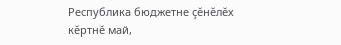Республика бюджетне çĕнĕлĕх кĕртнĕ май,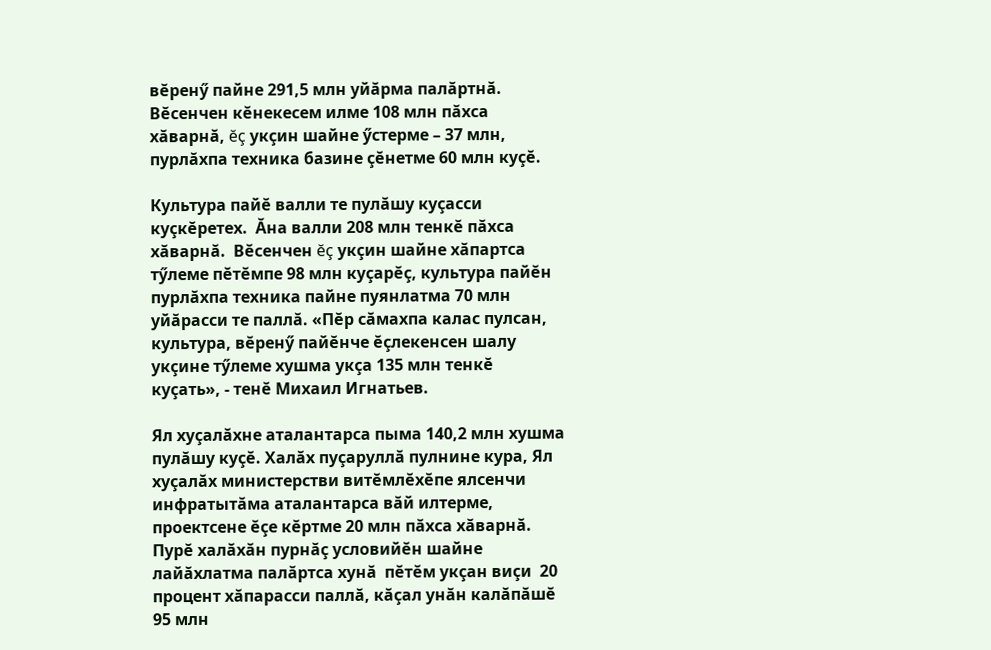вĕренӳ пайне 291,5 млн уйăрма палăртнă.  Вĕсенчен кĕнекесем илме 108 млн пăхса хăварнă, ĕç укçин шайне ӳстерме – 37 млн, пурлăхпа техника базине çĕнетме 60 млн куçĕ.

Культура пайĕ валли те пулăшу куçасси куçкĕретех.  Ăна валли 208 млн тенкĕ пăхса хăварнă.  Вĕсенчен ĕç укçин шайне хăпартса тӳлеме пĕтĕмпе 98 млн куçарĕç, культура пайĕн пурлăхпа техника пайне пуянлатма 70 млн уйăрасси те паллă. «Пĕр сăмахпа калас пулсан, культура, вĕренӳ пайĕнче ĕçлекенсен шалу укçине тӳлеме хушма укçа 135 млн тенкĕ куçать», - тенĕ Михаил Игнатьев.

Ял хуçалăхне аталантарса пыма 140,2 млн хушма пулăшу куçĕ. Халăх пуçаруллă пулнине кура, Ял хуçалăх министерстви витĕмлĕхĕпе ялсенчи инфратытăма аталантарса вăй илтерме, проектсене ĕçе кĕртме 20 млн пăхса хăварнă.  Пурĕ халăхăн пурнăç условийĕн шайне лайăхлатма палăртса хунă  пĕтĕм укçан виçи  20 процент хăпарасси паллă, кăçал унăн калăпăшĕ  95 млн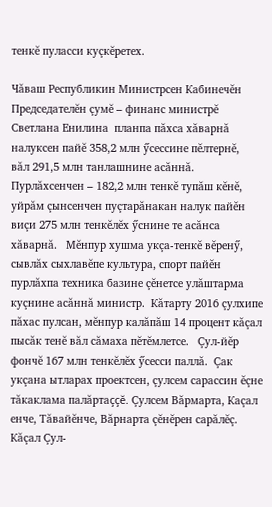тенкĕ пуласси куçкĕретех.

Чăваш Республикин Министрсен Кабинечĕн Председателĕн çумĕ – финанс министрĕ Светлана Енилина  планпа пăхса хăварнă налуксен пайĕ 358,2 млн ӳсессине пĕлтернĕ,   вăл 291,5 млн танлашнине асăннă. Пурлăхсенчен – 182,2 млн тенкĕ тупăш кĕнĕ, уйрăм çынсенчен пуçтарăнакан налук пайĕн виçи 275 млн тенкĕлĕх ӳснине те асăнса хăварнă.   Мĕнпур хушма укçа-тенкĕ вĕренӳ, сывлăх сыхлавĕпе культура, спорт пайĕн пурлăхпа техника базине çĕнетсе улăштарма куçнине асăннă министр.  Кăтарту 2016 çулхипе пăхас пулсан, мĕнпур калăпăш 14 процент кăçал пысăк тенĕ вăл сăмаха пĕтĕмлетсе.   Çул-йĕр фончĕ 167 млн тенкĕлĕх ӳсесси паллă.  Çак укçана ытларах проектсен, çулсем сарассин ĕçне тăкаклама палăртаççĕ. Çулсем Вăрмарта, Каçал енче, Тăвайĕнче, Вăрнарта çĕнĕрен сарăлĕç. Кăçал Çул-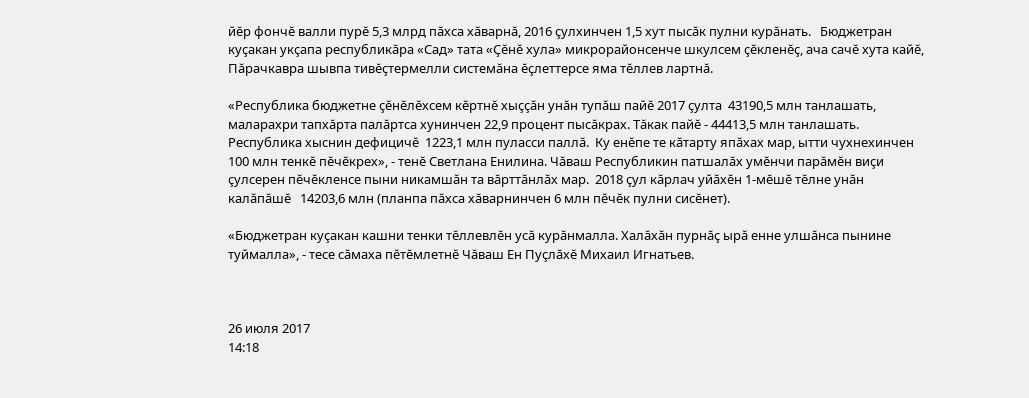йĕр фончĕ валли пурĕ 5,3 млрд пăхса хăварнă, 2016 çулхинчен 1,5 хут пысăк пулни курăнать.   Бюджетран куçакан укçапа республикăра «Сад» тата «Çĕнĕ хула» микрорайонсенче шкулсем çĕкленĕç, ача сачĕ хута кайĕ, Пăрачкавра шывпа тивĕçтермелли системăна ĕçлеттерсе яма тĕллев лартнă.

«Республика бюджетне çĕнĕлĕхсем кĕртнĕ хыççăн унăн тупăш пайĕ 2017 çулта  43190,5 млн танлашать, маларахри тапхăрта палăртса хунинчен 22,9 процент пысăкрах. Тăкак пайĕ - 44413,5 млн танлашать. Республика хыснин дефицичĕ  1223,1 млн пуласси паллă.  Ку енĕпе те кăтарту япăхах мар, ытти чухнехинчен 100 млн тенкĕ пĕчĕкрех», - тенĕ Светлана Енилина. Чăваш Республикин патшалăх умĕнчи парăмĕн виçи çулсерен пĕчĕкленсе пыни никамшăн та вăрттăнлăх мар.  2018 çул кăрлач уйăхĕн 1-мĕшĕ тĕлне унăн калăпăшĕ   14203,6 млн (планпа пăхса хăварнинчен 6 млн пĕчĕк пулни сисĕнет).

«Бюджетран куçакан кашни тенки тĕллевлĕн усă курăнмалла. Халăхăн пурнăç ырă енне улшăнса пынине туймалла», - тесе сăмаха пĕтĕмлетнĕ Чăваш Ен Пуçлăхĕ Михаил Игнатьев.



26 июля 2017
14:18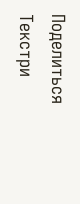Поделиться
Текстри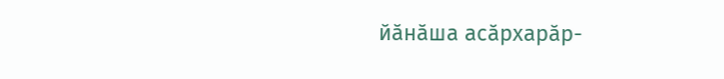йӑнӑша асӑрхарӑр-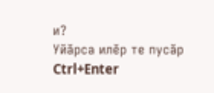и?
Уйӑрса илӗр те пусӑр Ctrl+Enter